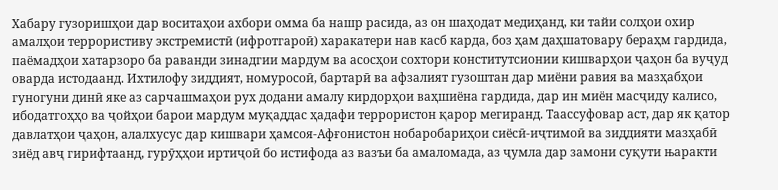Хабару гузоришҳои дар воситаҳои ахбори омма ба нашр расида, аз он шаҳодат медиҳанд, ки тайи солҳои охир амалҳои террористиву экстремистӣ (ифротгароӣ) харакатери нав касб карда, боз ҳам даҳшатовару бераҳм гардида, паёмадҳои хатарзоро ба раванди зинадгии мардум ва асосҳои сохтори конститутсионии кишварҳои ҷаҳон ба вуҷуд оварда истодаанд. Ихтилофу зиддият, номуросоӣ, бартарӣ ва афзалият гузоштан дар миёни равия ва мазҳабҳои гуногуни динӣ яке аз сарчашмаҳои рух додани амалу кирдорҳои ваҳшиёна гардида, дар ин миён масҷиду калисо, ибодатгоҳҳо ва ҷойҳои барои мардум муқаддас ҳадафи террористон қарор мегиранд. Таассуфовар аст, дар як қатор давлатҳои ҷаҳон, алалхусус дар кишвари ҳамсоя-Афғонистон нобаробариҳои сиёсӣ-иҷтимоӣ ва зиддияти мазҳабӣ зиёд авҷ гирифтаанд, гурӯҳҳои иртиҷоӣ бо истифода аз вазъи ба амаломада, аз ҷумла дар замони суқути њаракти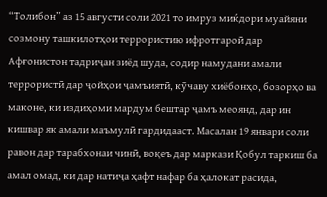“Толибон” аз 15 августи соли 2021 то имруз миќдори муайяни созмону ташкилотҳои террористию ифротгароӣ дар Афғонистон тадриҷан зиёд шуда, содир намудани амали террористӣ дар ҷойҳои ҷамъиятӣ, кӯчаву хиёбонҳо, бозорҳо ва маконе, ки издиҳоми мардум бештар ҷамъ меоянд, дар ин кишвар як амали маъмулӣ гардидааст. Масалан 19 январи соли равон дар тарабхонаи чинӣ, воқеъ дар маркази Қобул таркиш ба амал омад, ки дар натиҷа ҳафт нафар ба ҳалокат расида,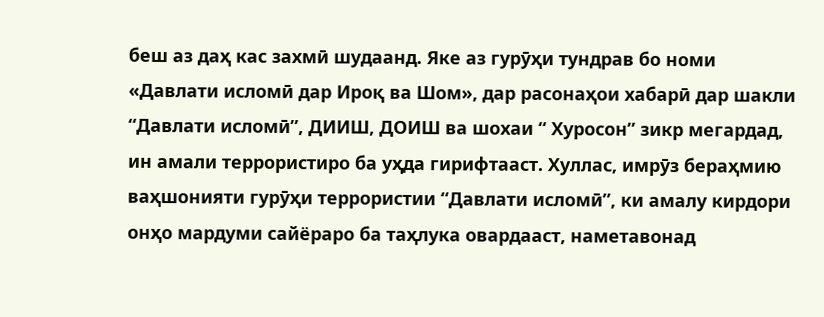беш аз даҳ кас захмӣ шудаанд. Яке аз гурӯҳи тундрав бо номи «Давлати исломӣ дар Ироқ ва Шом», дар расонаҳои хабарӣ дар шакли “Давлати исломӣ”, ДИИШ, ДОИШ ва шохаи “ Хуросон” зикр мегардад, ин амали террористиро ба уҳда гирифтааст. Хуллас, имрӯз бераҳмию ваҳшонияти гурӯҳи террористии “Давлати исломӣ”, ки амалу кирдори онҳо мардуми сайёраро ба таҳлука овардааст, наметавонад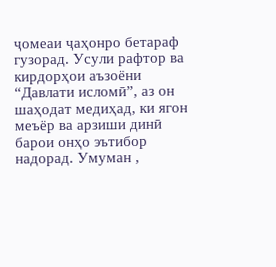ҷомеаи ҷаҳонро бетараф гузорад. Усули рафтор ва кирдорҳои аъзоёни “Давлати исломӣ”, аз он шаҳодат медиҳад, ки ягон меъёр ва арзиши динӣ барои онҳо эътибор надорад. Умуман ,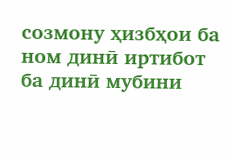созмону ҳизбҳои ба ном динӣ иртибот ба динӣ мубини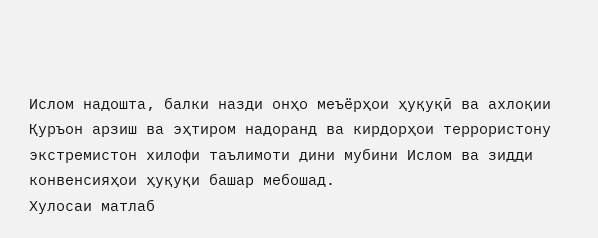Ислом надошта, балки назди онҳо меъёрҳои ҳуқуқӣ ва ахлоқии Қуръон арзиш ва эҳтиром надоранд ва кирдорҳои террористону экстремистон хилофи таълимоти дини мубини Ислом ва зидди конвенсияҳои ҳуқуқи башар мебошад.
Хулосаи матлаб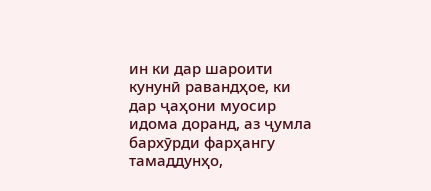ин ки дар шароити кунунӣ равандҳое, ки дар ҷаҳони муосир идома доранд, аз ҷумла бархӯрди фарҳангу тамаддунҳо,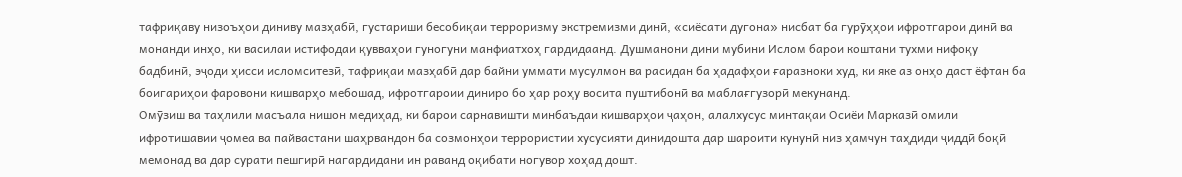тафриқаву низоъҳои диниву мазҳабӣ, густариши бесобиқаи терроризму экстремизми динӣ, «сиёсати дугона» нисбат ба гурӯҳҳои ифротгарои динӣ ва монанди инҳо, ки василаи истифодаи қувваҳои гуногуни манфиатхоҳ гардидаанд. Душманони дини мубини Ислом барои коштани тухми нифоқу бадбинӣ, эҷоди ҳисси исломситезӣ, тафриқаи мазҳабӣ дар байни уммати мусулмон ва расидан ба ҳадафҳои ғаразноки худ, ки яке аз онҳо даст ёфтан ба боигариҳои фаровони кишварҳо мебошад, ифротгароии диниро бо ҳар роҳу восита пуштибонӣ ва маблағгузорӣ мекунанд.
Омӯзиш ва таҳлили масъала нишон медиҳад, ки барои сарнавишти минбаъдаи кишварҳои ҷаҳон, алалхусус минтақаи Осиёи Марказӣ омили ифротишавии ҷомеа ва пайвастани шаҳрвандон ба созмонҳои террористии хусусияти динидошта дар шароити кунунӣ низ ҳамчун таҳдиди ҷиддӣ боқӣ мемонад ва дар сурати пешгирӣ нагардидани ин раванд оқибати ногувор хоҳад дошт.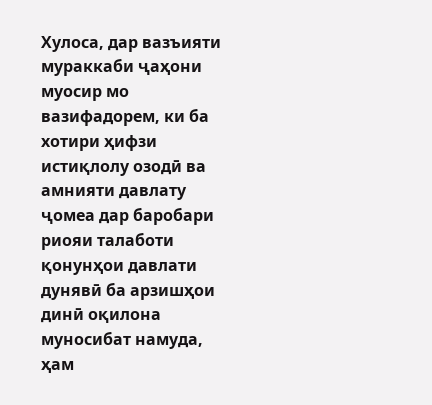Хулоса, дар вазъияти мураккаби ҷаҳони муосир мо вазифадорем, ки ба хотири ҳифзи истиқлолу озодӣ ва амнияти давлату ҷомеа дар баробари риояи талаботи қонунҳои давлати дунявӣ ба арзишҳои динӣ оқилона муносибат намуда, ҳам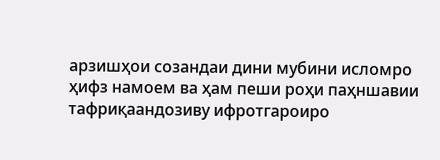арзишҳои созандаи дини мубини исломро ҳифз намоем ва ҳам пеши роҳи паҳншавии тафриқаандозиву ифротгароиро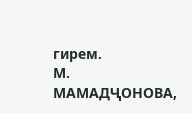гирем.
М. МАМАДҶОНОВА,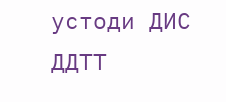устоди ДИС ДДТТ